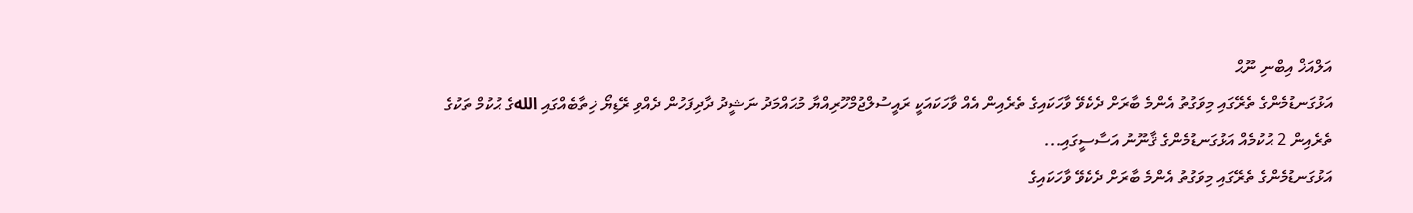އަލްއަޚް އިބްނި ނޫޙް
އަޅުގަނޑުމެންގެ ތެރޭގައި މިވަގުތު އެންމެ ބާރަށް ދެކެވޭ ވާހަކައިގެ ތެރެއިން އެއް ވާހަކައަކީ ރައީސުލްޖުމްހޫރިއްޔާ މުޙައްމަދު ނަޝީދު ދާދިފަހުން ދެއްވި ރޭޑިޔޯ ޚިތާބެއްގައި اللهގެ ޙުކުމް ތަކުގެ ތެރެއިން 2 ޙުކުމެއް އަޅުގަނޑުމެންގެ ޤާނޫނު އަސާސީގައި...
އަޅުގަނޑުމެންގެ ތެރޭގައި މިވަގުތު އެންމެ ބާރަށް ދެކެވޭ ވާހަކައިގެ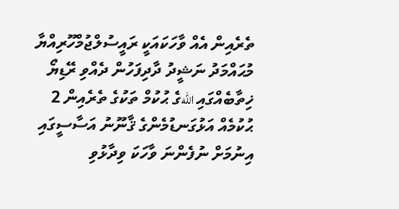ތެރެއިން އެއް ވާހަކައަކީ ރައީސުލްޖުމްހޫރިއްޔާ މުޙައްމަދު ނަޝީދު ދާދިފަހުން ދެއްވި ރޭޑިޔޯ ޚިތާބެއްގައި اللهގެ ޙުކުމް ތަކުގެ ތެރެއިން 2 ޙުކުމެއް އަޅުގަނޑުމެންގެ ޤާނޫނު އަސާސީގައި އިނުމަށް ނުފެންނަ ވާހަކަ ވިދާޅުވި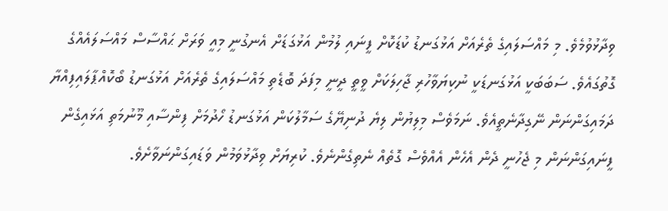ވިދާޅުވުމެވެ. މި މައްސަލައިގެ ތެރެއަށް އަޅުގަނޑު ކުޑަކޮށް ފީނައި ލުމުން އަޅުގަޑަށް އެނގުނީ މިއީ ވަރަށް ޙައްސާސް މައްސަލައެއްގެ ގޮތުގައެވެ. ސަބަބަކީ އަޅުގަނޑަކީ ނުކިޔަވާހުރި ޖާހިލަކަށް ވީތީ ދީނީ މިފަދަ ބޮޑެތި މައްސަލައިގެ ތެރެއަށް އަޅުގަނޑު ބޯކޮއްޕާލައިފިއްޔާ ދަމައިގަންނަން ނޭގިދާނެތީއެވެ. ނަމަވެސް މިލިޔުން ލިޔެ ދުނިޔޭގެ ސަމާލުކަން އަޅުގަނޑު ހޯދުމަށް ފިންސާއި މޫނުމަތި އަޅައިގެން ފީނައިގަންނަން މި ޖެހުނީ ދެން އެހެން އެއްވެސް ގޮތެއް ނެތިގެންނެވެ. ކުރިޔަށް ވިދާޅުވަމުން ވަޑައިގަންނަވާށެވެ.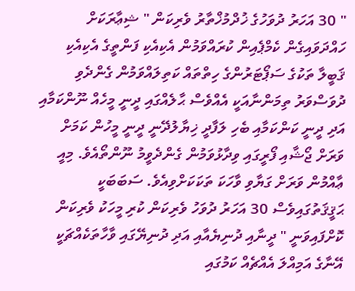" 30 އަހަރު ދުވަހުގެ ޚުދްމުޚްތާރު ވެރިކަން " ޝިޢާރަކަށް ހައްދަވައިގެން ކެމްޕެއިން ކުރައްވަމުން އެކިއެކި ފަންތީގެ އެކިއެކި ޤަބީލާ ތަކުގެ ސަޕޯޓަރުންގެ ހިތްތައް ކަތިލައްވަމުން ގެންދެވި ދުވަސްވަރު ތިމަންނާއަކީ އެއްވެސް ޙާލެއްގައި ދީނީ މީހެއް ނޫންކަމާއި އަދި ދީނީ ކަންކަމާއި ބެހި ލަފާދީ ޚިޔާލުދޭނީ ދީނީ މީހުން ކަމަށް ވަރަށް ޖޯޝާއި ފޯރީގައި ވިދާޅުވަމުން ގެންދެވީމު ނޫންތޯއެވެ. މިއީ ޢާއްމުން ވަރަށް ގަޔާވި ވާހަކަ ތަކަކަށްވިއެވެ. ސަބަބަކީ ޙަޤީޤަތުގައިވެސް 30 އަހަރު ދުވަހު ވެރިކަން ކުރި މީހަކު ވެރިކަން ކޮށްފައިވަނީ " ދީނާއި ދުނިޔެއާއި އަދި ދުނިޔޭގައި ވާހާތަކެއްޗަކީ އޭނާގެ އަމިއްލަ އެއްޗެއް ކަމުގައި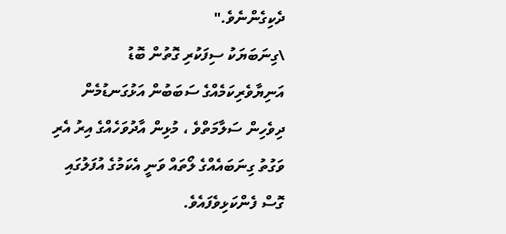ދެކިގެންނެވެ."
\ގިނަބަޔަކު ސިފަކުރި ގޮތުން ބޮޑު އަނިޔާވެރިކަމެއްގެ ސަބަބުން އަޅުގަނޑުމެން ދިވެހިން ސަލާމަތްވެ ، މުޅިން އާދުވަހެއްގެ އިރު އެރި ވަގުތު ގިނަބައެއްގެ ލޯތައް ވަނީ އެކަމުގެ އުފަލުގައި ގޮސް ފެންކަޅިވެފައެވެ.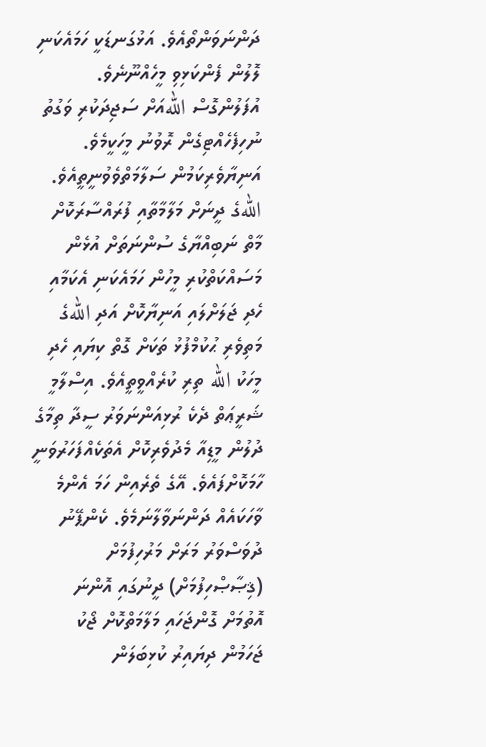ދަންނަވަންތޯއެވެ. އަޅުގަނޑަކީ ހަމައެކަނި ލޮލުން ފެންކަޅިވި މީހެއްނޫނެވެ. އުފަލުންގޮސް اللهއަށް ސަޖިދަކުރި ވަގުތު ނުހިފެހެއްޓިގެން ރޮވުނު މީހަކީމެވެ. އަނިޔާވެރިކަމުން ސަލާމަތްވެވުނީތީއެވެ. اللهގެ ދީނަށް މަލާމާތާއި ފުރައްސާރަކޮށް މާތް ނަބިއްޔާގެ ސުންނަތަށް އުޅެން މަސައްކަތްކުރި މީހުން ހަމައެކަނި އެކަމާއި ހެދި ޖަލަށްލައި އަނިޔާކޮށް އަދި اللهގެ މަތިވެރި ޙުކުމްފުޅު ތަކަށް ގޮތް ކިޔައި ހެދި މީހަކު الله ތިރި ކުރެއްވީތީއެވެ. އިސްލާމީ ޝަރީޢަތް ދެކެ ރުޅިއަންނަވަރު ސީދާ ތިމާގެ ދުލުން މީޑިއާ މެދުވެރިކޮށް އެތަކެއްފަހަރުވަނީ ހާމަކޮށްފައެވެ. އޭގެ ތެރެއިން ހަމަ އެންމެ ވާހަކައެއް ދަންނަވާލާނަމެވެ. ކެންޕޭނު ދުވަސްވަރު މަރަށް މަރުހިފުމަށް (ޤިޞާޞްހިފުމަށް) ދީނުގައި އޮންނަ އޮތުމަށް ގޮންޖަހައި މަލާމަތްކޮށް ޖޯކު ޖަހަމުން ދިޔައިރު ކުޅިބަލަން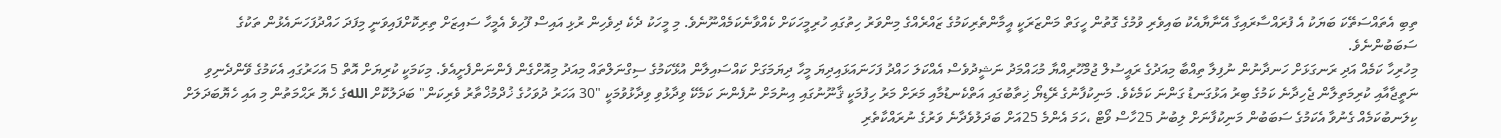ތިބި އެތައްސަތޭކަ ބަޔަކު އެ ފުރައްސާރައިގާ އޭނާޔާއެކު ބައިވެރި ވުމުގެ ގޮތުން ހީގަތް މަންޒަރަކީ އީމާންތެރިކަމުގެ ޒައްރެއްގެ މިންވަރު ހިތުގައި ހުރިމީހަކަށް ކެއްވާނެކަމެއްނޫނެވެ. މި މީހަކު ދެކެ ދިވެހިން ރުޅި އައިސް ފޫހިވެ އެމީހާ ސައިޒަށް ތިރިކޮށްފައިވަނީ މިފަދަ ހައްދުފަހަނައެޅުން ތަކުގެ ސަބަބުންނެވެ.
މިހުރިހާ ކަމެއް އަދި ރަނގަޅަށް ހަނދާނުން ނުފިލާ ތިއްބާ މިއަދުގެ ރައީސުލް ޖުމްހޫރިއްޔާ މުޙައްމަދު ނަޝީދުވެސް އެއްކަލަ ހައްދު ފަހަނައަޅައިދިޔަ މީހާ ދިޔަމަގަށް ކައްސައިލާން އުޅޭކަމުގެ ސިގްނަލްތައް މިއަދު މިއޮށްގެން ފެންނަންފެށީއެވެ. މިކަމަކީ ކުރިޔަށް އޮތް 5 އަހަރުގައި އެކަމުގެ ވޭންދެނިވި ނަތީޖާއާއި ކުރިމަތިލާން ޖެހިދާނެ ކަމުގެ ބިރު އަޅުގަނޑު ގަންނަ ކަމެކެވެ. މަނިކުފާނުގެ ރޭޑިޔޯ ޚިތާބުގައި އަތްކެނޑުމާއި މަރަށް މަރު ހިފުމަކީ ޤާނޫނުގައި އިނުމަށް ނުފެންނަ ކަމެކޭ ވިދާޅުވި ވިދާޅުވުމަކީ "30 އަހަރު ދުވަހުގެ ޚުދްމުޚްތާރު ވެރިކަން" ބަދަލުކޮށް اللهގެ ހެޔޮ ރަޙްމަތުން މި އައި ހެޔޮބަދަލަށް ކިލަނބުކަމެއް ގެނުވާ އެކަމުގެ ސަބަބުން މަނިކުފާނަށް ލިބުނު 25ހާސް ވޯޓް ،ހަމަ އެންމެ 25އަށް ބަދަލުވެދާނެ ވަރުގެ ނުރައްކާތެރި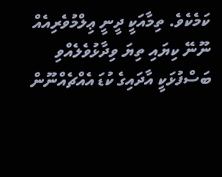ކަމެކެވެ. ތިމާއަކީ ދީނީ ޢިލްމުވެރިއެއް ނޫނޭ ކިޔައި ތިޔަ ވިދާޅުވެލެއްވި ބަސްފުޅަކީ އާދައިގެ ކުޑަ އެއްޗެއްނޫން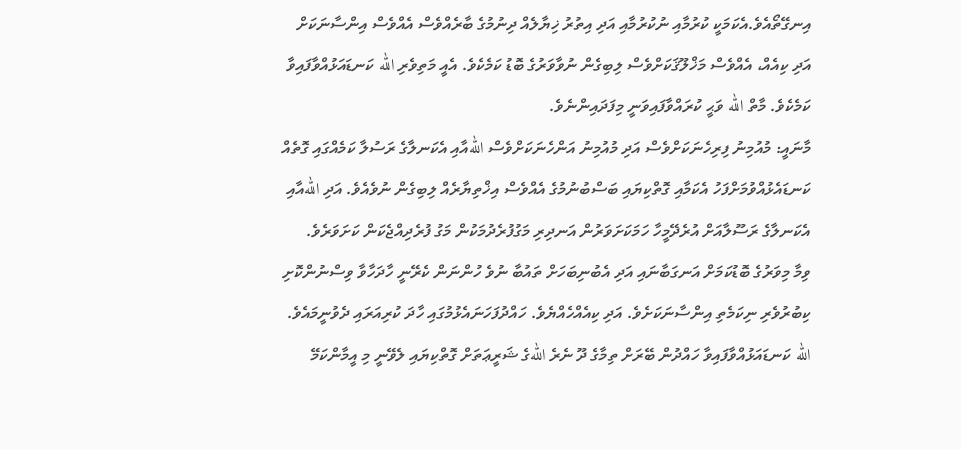އިނގޭތޯއެވެ.އެކަމަކީ ކުރުމާއި ނުކުރުމާއި އަދި އިތުރު ޚިޔާލެއް ދިނުމުގެ ބާރެއްވެސް އެއްވެސް އިންސާނަކަށް އަދި ކިއެއް، އެއްވެސް މަޚްލޫޤަކަށްވެސް ލިބިގެން ނުވާވަރުގެ ބޮޑު ކަމެކެވެ. އެއީ މަތިވެރި الله ކަނޑައަޅުއްވާފައިވާ ކަމެކެވެ. މާތް الله ވަޙީ ކުރައްވާފައިވަނީ މިފަދައިންނެވެ.
މާނައީ: މުއުމިނު ފިރިހެނަކަށްވެސް އަދި މުއުމިނު އަންހެނަކަށްވެސް اللهއާއި އެކަނލާގެ ރަސުލާ ކަމެއްގައި ގޮތެއް ކަނޑައެޅުއްވުމަށްފަހު އެކަމާއި ގޮތްކިޔައި ބަސްބުނުމުގެ އެއްވެސް އިޚްތިޔާރެއް ލިބިގެން ނުވެއެވެ. އަދި اللهއާއި އެކަނލާގެ ރަސޫލާއަށް އުރެދޭމީހާ ހަމަކަށަވަރުން އަނދިރި މަގުފުރެދުމަކުން މަގު ފުރެދިއްޖެކަން ކަށަވަރެވެ.
ވިމާ މިވަރުގެ ބޮޑުކަމަށް އަނގަބާނައި އަދި އެބުނިބަހަށް ތައުބާ ނުވެ ހުންނަން ކެރޭނީ ހާދަހާވާ ވިސްނުންކޮށި ކިބުރުވެރި ނިކަމެތި އިންސާނަކަށެވެ. އަދި ކިއެއްހެއްޔެވެ. ހައްދުފަހަނައެޅުމުގައި ހާދަ ކުރިއަރައި ދެވުނީމައެވެ. الله ކަނޑައަޅުއްވާފައިވާ ހައްދުން ބޭރަށް ތިމާގެ ދޫ ނެރެ اللهގެ ޝަރީޢަތަށް ގޮތްކިޔައި ލެވޭނީ މި އީމާންކަމޭ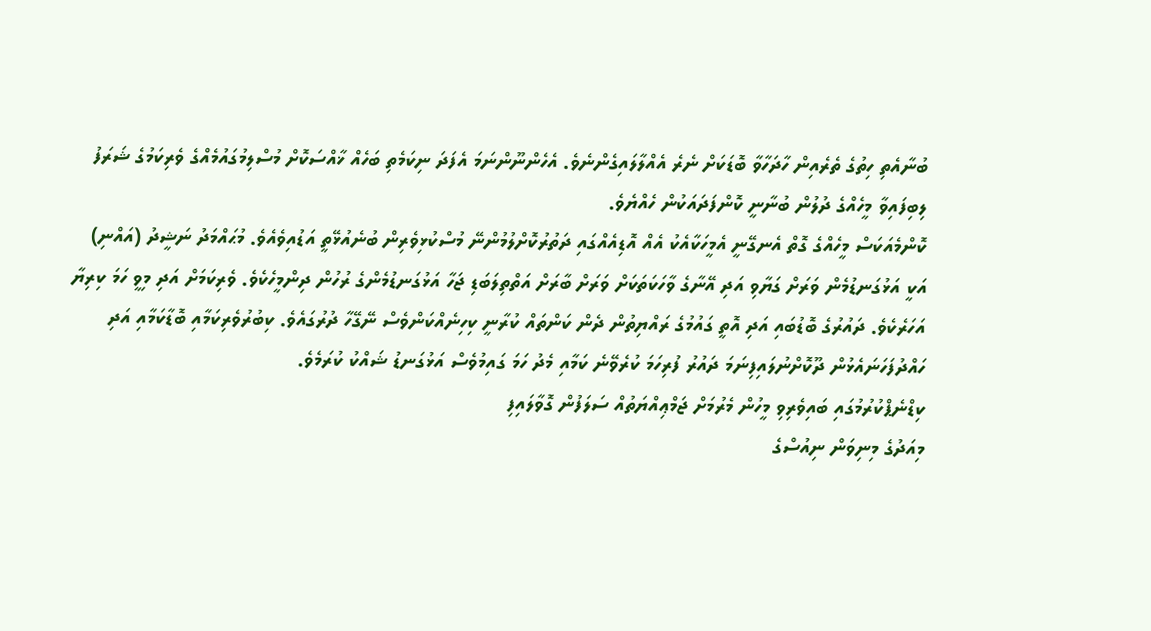ބުނާއެތި ހިތުގެ ތެރެއިން ހާދަހާވާ ބޮޑަކަށް ނެރެ އެއްލާލައިގެންނެވެ. އެހެންނޫންނަމަ އެފަދަ ނިކަމެތި ބަހެއް ޚާއްސަކޮށް މުސްލިމުގައުމެއްގެ ވެރިކަމުގެ ޝަރަފު ލިބިފައިވާ މީހެއްގެ ދުލުން ބުނާނީ ކޮންފަދައަކުން ހެއްޔެވެ.
ކޮންމެއަކަސް މީހެއްގެ ގޮތް އެނގޭނީ އެމީހަކާއެކު އެއް އޮޑިއެއްގައި ދަތުރުކޮށްލުމުންނޭ މުސްކުޅިވެރިން ބުނެއުޅޭތީ އަޑުއިވެއެވެ. މުޙައްމަދު ނަޝީދު (އައްނި) އަކީ އަޅުގަނޑުމެން ވަރަށް ގަޔާވި އަދި އޭނާގެ ވާހަކަތަކަށް ވަރަށް ބާރަށް އަތްތިލަބަޑި ޖަހާ އަޅުގަނޑުމެންގެ ރުހުން ދިންމީހެކެވެ. ވެރިކަމަށް އަދި މިވީ ހަމަ ކިރިޔާ އަހަރެކެވެ. ދައުރުގެ ބޮޑުބައި އަދި އޮތީ ގައުމުގެ ރައްޔިތުން ދެން ކަންތައް ކުރާނީ ކިހިނެއްކަންވެސް ނޭގޭހާ ދުރުގައެވެ. ކިބުރުވެރިކަމާއި ބޮޑާކަމާއި އަދި ހައްދުފަހަނައެޅުން ދޫކޮށްނުލައިފިނަމަ ދައުރު ފުރިހަމަ ކުރެވޭނެ ކަމާއި މެދު ހަމަ ގައިމުވެސް އަޅުގަނޑު ޝައްކު ކުރަމެވެ.
ކިޑްނެޕްކުރުމުގައި ބައިވެރިވި މީހުން މެރުމަށް ޖަމްޢިއްޔަތުއް ސަލަފުން ގޮވާލައިފި
މިއަދުގެ މިނިވަން ނިއުސްގެ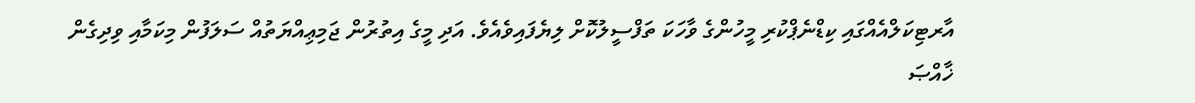އާރޓިކަލްއެއްގައި ކިޑްނެޕްކުރި މީހުންގެ ވާހަކަ ތަފްސީލުކޮށް ލިޔެފައިވެއެވެ. އަދި މީގެ އިތުރުން ޖަމިޢިއްޔަތުއް ސަލަފުން މިކަމާއި ވިދިގެން ޚާއްޞަ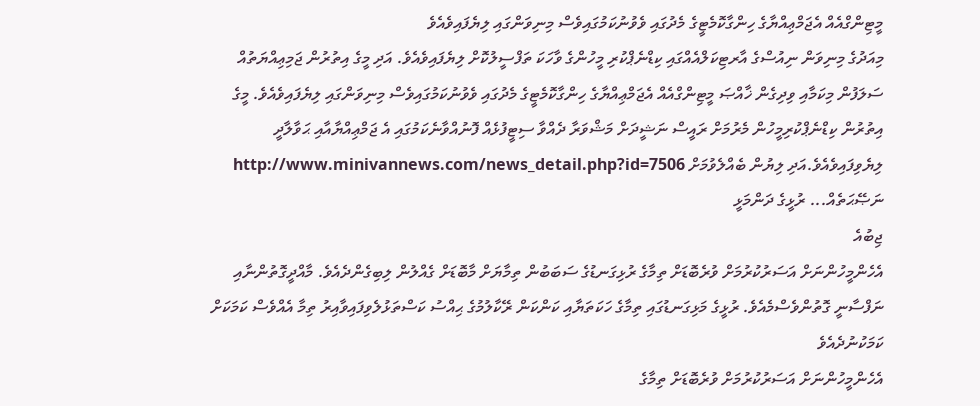މީޓިންގްއެއް އެޖަމްޢިއްޔާގެ ހިންގާކޮމެޓީގެ މެދުގައި ވެވުނުކަމުގައިވެސް މިނިވަންގައި ލިޔެފައިވެއެވެ
މިއަދުގެ މިނިވަން ނިއުސްގެ އާރޓިކަލްއެއްގައި ކިޑްނެޕްކުރި މީހުންގެ ވާހަކަ ތަފްސީލުކޮށް ލިޔެފައިވެއެވެ. އަދި މީގެ އިތުރުން ޖަމިޢިއްޔަތުއް ސަލަފުން މިކަމާއި ވިދިގެން ޚާއްޞަ މީޓިންގްއެއް އެޖަމްޢިއްޔާގެ ހިންގާކޮމެޓީގެ މެދުގައި ވެވުނުކަމުގައިވެސް މިނިވަންގައި ލިޔެފައިވެއެވެ. މީގެ އިތުރުން ކިޑްނެޕްކުރިމީހުން މެރުމަށް ރައީސް ނަޝީދަށް މަޝްވަރާ ދެއްވާ ސިޓީފުޅެއް ފޮނުއްވާނެކަމުގައި އެ ޖަމްޢިއްޔާއާއި ޙަވާލާދީ ލިޔެވިފައިވެއެވެ.އަދި ލިޔުން ބެއްލެވުމަށް http://www.minivannews.com/news_detail.php?id=7506
ނަޞޭޙަތެއް... ރުޅީގެ ދަންމަޅީ
ޖިބުއެ
އެހެންމީހުންނަށް އަސަރުކުރުމަށް ވުރެބޮޑަށް ތިމާގެ ރުޅިގަނޑުގެ ސަބަބުން ތިމާޔަށް މާބޮޑަށް ގެއްލުން ލިބިގެންދެއެވެ. މާއްދީގޮތުންނާއި ނަފްސާނީ ގޮތުންވެސްމެއެވެ. ރުޅީގެ މަޅިގަނޑުގައި ތިމާގެ ހަކަތަޔާއި ކަންކަން ރޭކާލުމުގެ ޙިއްސު ކަސްތަޅުލެވިފައިވާއިރު ތިމާ އެއްވެސް ކަމަކަށް ކަމަކުނުދެއެވެ
އެހެންމީހުންނަށް އަސަރުކުރުމަށް ވުރެބޮޑަށް ތިމާގެ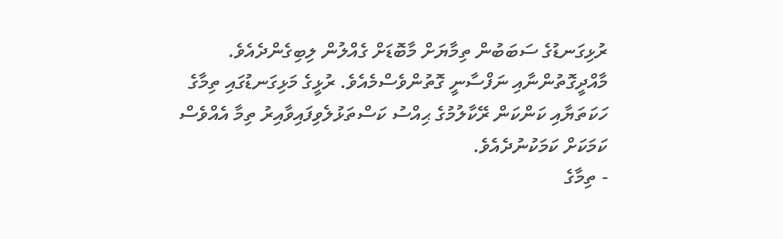ރުޅިގަނޑުގެ ސަބަބުން ތިމާޔަށް މާބޮޑަށް ގެއްލުން ލިބިގެންދެއެވެ. މާއްދީގޮތުންނާއި ނަފްސާނީ ގޮތުންވެސްމެއެވެ. ރުޅީގެ މަޅިގަނޑުގައި ތިމާގެ ހަކަތަޔާއި ކަންކަން ރޭކާލުމުގެ ޙިއްސު ކަސްތަޅުލެވިފައިވާއިރު ތިމާ އެއްވެސް ކަމަކަށް ކަމަކުނުދެއެވެ.
- ތިމާގެ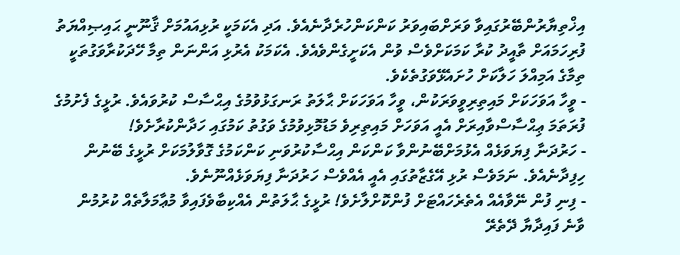އިޚްތިޔާރުންބޭރުގައިވާ ވަރަށްބައިވަރު ކަންކަންހުރެދާނެއެވެ. އަދި އެކަމަކީ ރުޅިއައުމަށް ޤާނޫނީ ޙައިޞިއްޔަތު ފުރިހަމައަށް ތާއީދު ކުރާ ކަމަކަށްވެސް ވުން އެކަށީގެންވެއެވެ. އެކަމަކު އެރުޅި އަންނަން ތިމާ ހޭދަކުރާވަގުތަކީ ތިމާގެ އަމިއްލަ ހަލާކަށް ހުށައެޅޭވަގުތެކެވެ.
- ވީހާ އަވަހަކަށް މައިތިރިވީވަރަކުން، ވީހާ އަވަހަކަށް ޙާލަތު ރަނގަޅުވުމުގެ އިޙްސާސް ކުރުވައެވެ. ރުޅީގެ ފެށުމުގެ ފުރަތަމަ ޢިޙްސާސްވާއިރަށް އެއީ އަވަހަށް މައިތިރިވެ މަޑުމޮޅިވުމުގެ ވަގުތު ކަމުގައި ހަދާންކުރާށެވެ!
- ހަރުދަނާ ފިޔަވަޅެއް އެޅުމަށްބޭނުންވާ ކަންކަން އިޙްސާކުރުވަނި ކަންކަމުގެ ގޮވާލުމަކަށް ރުޅީގެ ބޭނުން ހިފިދާނެއެވެ. ނަމަވެސް ރުޅި އޭގެޒާތުގައި އެއީ އެއްވެސް ހަރުދަނާ ފިޔަވަޅެއްނޫނެވެ.
- ފިނި ފުން ނޭވާއެއް އެތެރެހައްޓަށް ފުންކޮށްލާށެވެ! ރުޅީގެ ޙާލަތުން އެއްކިބާވެފައިވާ މުޢާމަލާތެއް ކުރުމުން ވާނެ ފައިދާޔާ ދޭތެރޭ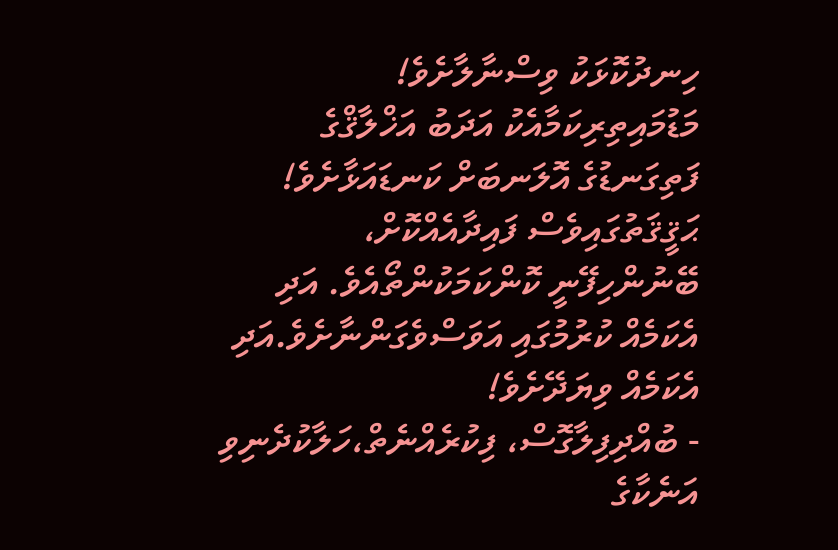ހިނދުކޮޅަކު ވިސްނާލާށެވެ! މަޑުމައިތިރިކަމާއެކު އަދަބު އަޚްލާޤްގެ ފަތިގަނޑުގެ އޮލަނބަށް ކަނޑައަޅާށެވެ! ޙަޤީޤަތުގައިވެސް ފައިދާއެއްކޮށް، ބޭނުންހިފޭނީ ކޮންކަމަކުންތޯއެވެ. އަދި އެކަމެއް ކުރުމުގައި އަވަސްވެގަންނާށެވެ.އަދި އެކަމެއް ވިޔަދޭށެވެ!
- ބުއްދިފިލާގޮސް، ފިކުރެއްނެތް،ހަލާކުދެނިވި އަނެކާގެ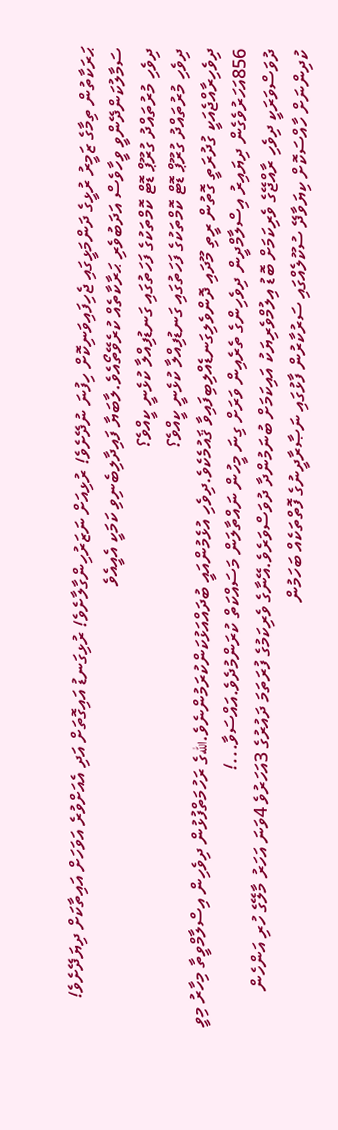ޙަރަކާތުން ތިމާގެ ޒަމީރު ރުޅީގެ ދަންމަޅީގައި ޖެހިފައިވަނިކޮށް ހިފުނަ ނުދޭށެވެ! ރުޅިއަށް ނަޒަރުހިންގާލާށެވެ! ރުޅިގަނޑު އައިގޮތަށް އަދި އެއަށްވުރެ އަވަހަށް އައިތާކަށް ދިޔަދޭށެވެ! ސަމާލުކަންދޭންވީ ވީހާވެސް އަދަބުވެރި ޙަރާކާތެއް ކުރެވޭތޯއެވެ.ލާބަޔާ ފައިދާލިބެނިވި ކަމަކީ އެއީއެވެ
ދިވެހި މުރުތައްދު ގުރޫޕް ޑޮޓް ކޮމްތަކުގެ ފަހަތުގައި ގަނޑުފިއްލާ ކުޅެނީ ކީއްވެ؟
ދިވެހި މުރުތައްދު ގުރޫޕް ޑޮޓް ކޮމްތަކުގެ ފަހަތުގައި ގަނޑުފިއްލާ ކުޅެނީ ކީއްވެ؟
ދިވެހިރާއްޖެއަކީ ގުދުރަތީ ގޮތުން ރީތި މޫދައި ދޮންވެލިގަނޑެއްލިބިފައިވާ ޤައުމެކެވެ.ދިވެހި އުޅެމުންއައީ ބުދައްއަޅުކަންކުރަމުންނެވެ.اللهގެ ރަހުމަތްފުޅުން ދިވެހިން އިސްލާމްވީތާ މިހާރު މިވީ 856އަހަރުވެގެން ދިޔައިރު އިސްލާމްދީން ދިވެހިންގެ ތެރެއިން ވަރަށް ގިނަ މީހުން ނައްތާލަން މަސައްކަތް ކުރަންމުދެވެ.އައްސަވާ...!
ދުވަސްވަރަކީ ދިވެހި ރާއްޖޭގެ ވެރިކަމަށް ބޮޑު އިލުމްވެރިޔަކު އައިކަމަށް ބުނަމުންދާ ދުވަސްވަރެވެ.އޭނާގެ ވެރިކަމުގެ ފުރަތަމަ ދައުރުގެ 3އަހަރުވެ 4ވަނަ އަހަރު މާލޭގެ ހުރި އަންހެން ކުދިންނަށް ހާއްސަކޮށް ކިޔަވާދޭ ސުކޫލެއްގައި ސަރުކާރުން ފާޅުގައި ނަޞާރާދީނުގެ ފޮތްތަކެއް ބަހަމުން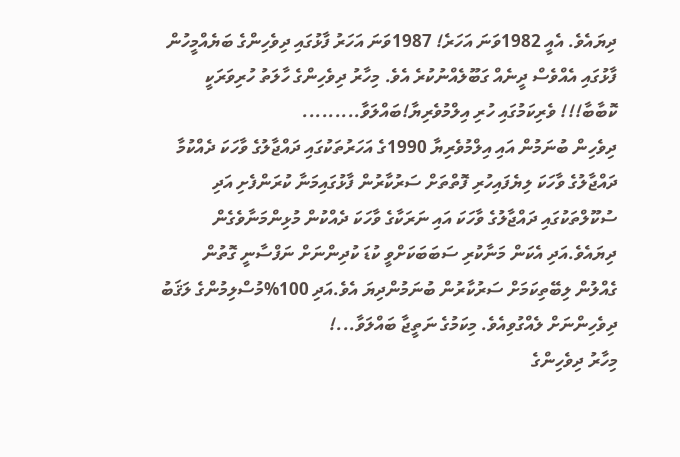ދިޔައެވެ. އެއީ 1982ވަނަ އަހަރެ! 1987ވަނަ އަހަރު ފާޅުގައި ދިވެހިންގެ ބަޔެއްމީހުން ފާޅުގައި އެއްވެސް ދީނެއް ގަބޫލެއްނުކުރެ އެވެ. މިހާރު ދިވެހިންގެ ހާލަތު ހުރިވަރަކީ ކޮބާބާ!!! ވެރިކަމުގައި ހުރި އިލްމުވެރިޔާ!ބައްލަވާ.........
ދިވެހިން ބުނަމުން އައި އިލްމުވެރިޔާ 1990ގެ އަހަރުތަކުގައި ދައްޖާލުގެ ވާހަކަ ދެއްކުމާ ދައްޖާލުގެ ވާހަކަ ލިޔެފައިހުރި ފޮތްތަށް ސަރުކާރުން ފާޅުގައިމަނާ ކުރަންފެށި އަދި ސުކޫލްތަކުގައި ދައްޖާލުގެ ވާހަކަ އައި ނަރަކާގެ ވާހަކަ ދެއްކުން މުޅިންމަނާވެގެން ދިޔައެވެ.އަދި އެކަން މަނާކުރި ސަބަބަކަށްވީ ކުޑަ ކުދިންނަށް ނަފްސާނީ ގޮތުން ގެއްލުން ލިބޭތިކަމަށް ސަރުކާރުން ބުނަމުންދިޔަ އެވެ.އަދި 100%މުސްލިމުންގެ ލަޤަބު ދިވެހިންނަށް ލެއްގުވިއެވެ. މިކަމުގެ ނަތީޖާ ބައްލަވާ...!
މިހާރު ދިވެހިންގެ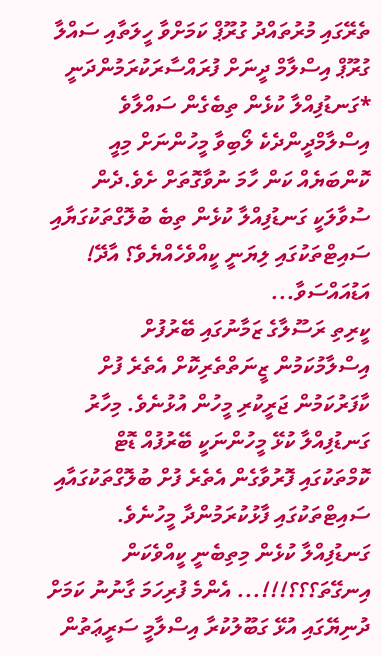ތެރޭގައި މުރުތައްދު ގުރޫޕް ކަމަށްވާ ހީލަތާއި ސައްލާ ގުރޫޕް އިސްލާމް ދީނަށް ފުރައްސާރަކުރަމުންދަނީ *ގަނޑުފިއްލާ ކުޅެން ތިބެގެން ސައްލާވެ އިސްލާމްދީންދެކެ ލޯބިވާ މީހުންނަށް މިއީ ކޮންބަޔެއް ކަން ހާމަ ނުވާގޮތަށް ށެވެ.ދެން ސުވާލަކީ ގަނޑުފިއްލާ ކުޅެން ތިބެ ބުލޮގްތަކުގަޔާއި ސައިޓްތަކުގައި ލިޔަނީ ކީއްވެހެއްޔެވެ؟ އާދޭ! އަޑުއައްސަވާ...
ކީރިތި ރަސޫލާގެ ޒަމާނުގައި ބޭރުފުށް އިސްލާމުކަމުން ޒީނަތްތެރިކޮށް އެތެރެ ފުށް ކާފަރުކަމުން ޖަރީކުރި މީހުން އުޅުނެވެ. މިހާރު ގަނޑުފިއްލާ ކުޅޭ މީހުންނަކީ ބޭރުފުއް ޑޮޓް ކޮމްތަކުގައި ފޮރުވާގެން އެތެރެ ފުށް ބުލޮގްތަކުގައާއި ސައިޓްތަކުގައި ފާޅުކުރަމުންދާ މީހުނެވެ.
ގަނޑުފިއްލާ ކުޅެން މިތިބެނީ ކީއްވެކަން އިނގޭތަ؟؟؟!!!... އެންމެ ފުރިހަމަ ގާނުނު ކަމަށް ދުނިޔޭގައި އުޅޭ ގަބޫލުކުރާ އިސްލާމީ ސަރީޢަތުން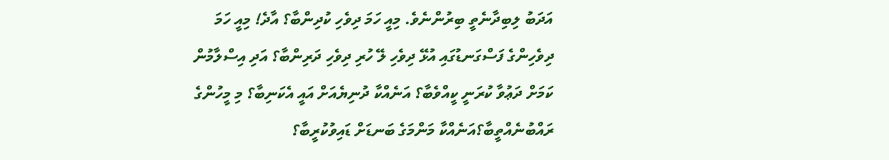އަދަބު ލިބިދާނެތީ ބިރުންނެވެ. މިއީ ހަމަ ދިވެހި ކުދިންބާ؟ އާދެ! މިއީ ހަމަ ދިވެހިންގެ ފަސްގަނޑުގައި އުޅޭ ދިވެހި ލޭ ހުރި ދިވެހި ދަރިންބާ؟ އަދި އިސްލާމުން ކަމަށް ދަޢުވާ ކުރަނީ ކީއްވެބާ؟ އަނެއްކާ ދުނިޔެއަށް އައީ އެކަނިބާ؟ މި މީހުންގެ ރައްބުނެއްތީބާ؟އަނެއްކާ މަންމަގެ ބަނޑަށް ޑައިވުކުރީބާ؟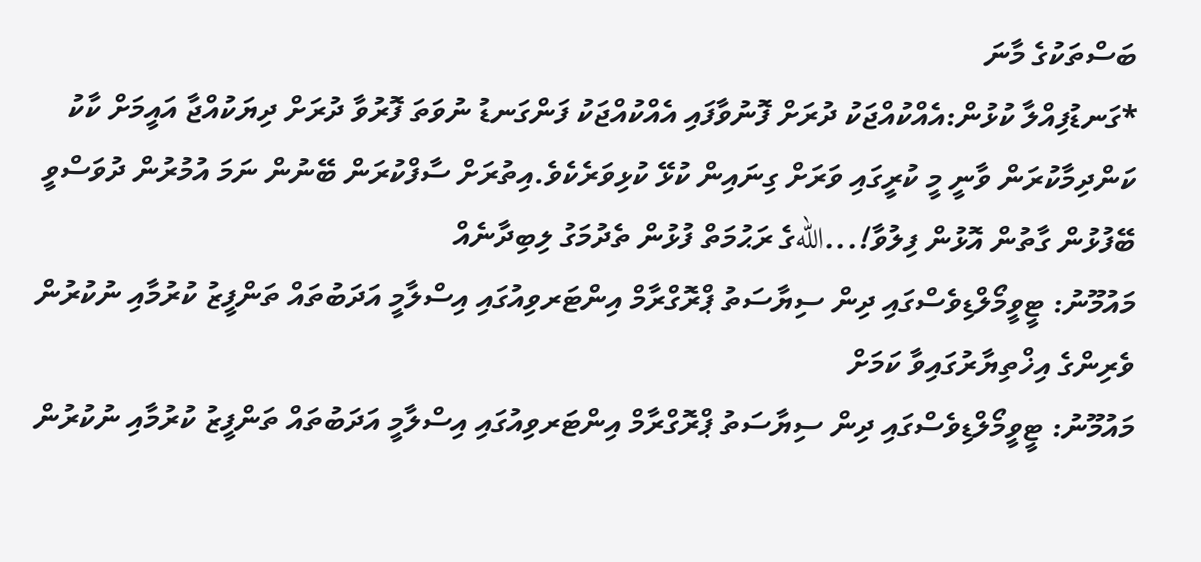ބަސްތަކުގެ މާނަ
*ގަނޑުފިއްލާ ކުޅުން:އެއްކުއްޖަކު ދުރަށް ފޮނުވާފައި އެއްކުއްޖަކު ފަންގަނޑު ނުވަތަ ފޮރުވާ ދުރަށް ދިޔަކުއްޖާ އައީމަށް ކާކު ކަންދިމާކުރަން ވާނީ މީ ކުރީގައި ވަރަށް ގިނައިން ކުޅޭ ކުޅިވަރެކެވެ.އިތުރަށް ސާފްކުރަން ބޭނުން ނަމަ އުމުރުން ދުވަސްވީ ބޭފުޅުން ގާތުން އޮޅުން ފިލުވާ!...اللهގެ ރަޙުމަތް ފުޅުން ތެދުމަގު ލިބިދާނެއް
މައުމޫނު: ޓީވީމޯލްޑިވެސްގައި ދިން ސިޔާސަތު ޕްރޮގްރާމް އިންޓަރވިއުގައި އިސްލާމީ އަދަބުތައް ތަންފީޒު ކުރުމާއި ނުކުރުން ވެރިންގެ އިޚްތިޔާރުގައިވާ ކަމަށް
މައުމޫނު: ޓީވީމޯލްޑިވެސްގައި ދިން ސިޔާސަތު ޕްރޮގްރާމް އިންޓަރވިއުގައި އިސްލާމީ އަދަބުތައް ތަންފީޒު ކުރުމާއި ނުކުރުން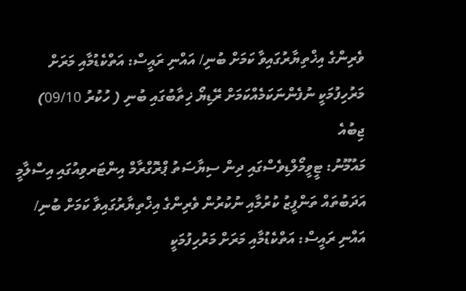ވެރިންގެ އިޚްތިޔާރުގައިވާ ކަމަށް ބުނި/ އައްނި ރައީސް: އަތްކެޑުމާއި މަރަށް މަރުހިފުމަކީ ނުފެންނަކަމެއްކަމަށް ރޭޑިޔޯ ޚިތާބުގައި ބުނި ( ހުކުރު 09/10)
ޖިބުއެ
މައުމޫނު: ޓީވީމޯލްޑިވެސްގައި ދިން ސިޔާސަތު ޕްރޮގްރާމް އިންޓަރވިއުގައި އިސްލާމީ އަދަބުތައް ތަންފީޒު ކުރުމާއި ނުކުރުން ވެރިންގެ އިޚްތިޔާރުގައިވާ ކަމަށް ބުނި/ އައްނި ރައީސް: އަތްކެޑުމާއި މަރަށް މަރުހިފުމަކީ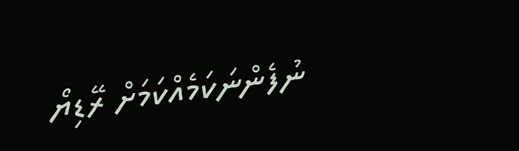ނުފެންނަކަމެއްކަމަށް ރޭޑިޔޯ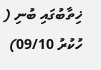ޚިތާބުގައި ބުނި ( ހުކުރު 09/10)